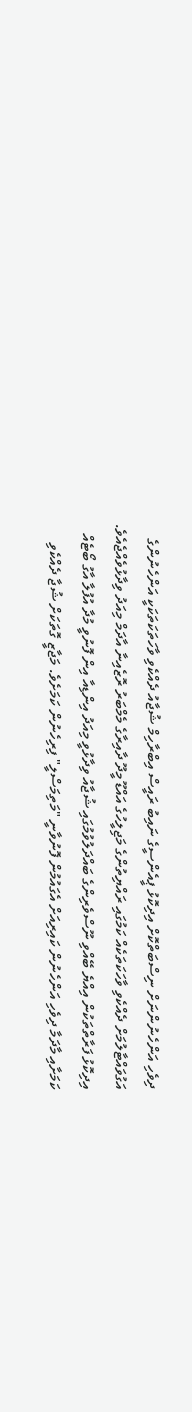ދިވެހި އަންހެނުންނަށް ނިސްބަތްކޮށް އިދިކޮޅު ޕީއެންސީގެ ނައިބު ރައީސް އިބްރާހިމް ޝުޖާއު ދެއްކެވި ވާހަތަކަތަކަކީ އަންހެނުންގެ އަގުވައްޓާލުމަށް ދެއްކެވި ވާހަކަތަކެއް ކަމުގައި ރައްޔިތުންގެ މަޖިލީހުގެ އައްޑޫ މީދޫ ދާއިރާގެ މެމްބަރު ރޮޒެއިނާ އާދަމް މިއަދު ވިދާޅުވެއްޖެއެވެ.
އިދިކޮޅު ފަރާތްތަކުން އިއްޔެ ބޭއްވި ނޫސްވެރިންގެ ބައްދަލުވުމުގައި ޝުޖާއު ވިދާޅުވީ މިއަދު އިންޑިއާ އިން ފޮނުވީ މުދާ އުފުލާ އާގު ބޯޓެއް ކަމަށާއި މާދަމާ ދިވެހި އަންހެނުން ކައިރިއަށް އެގައުމުން ފޮނުވާނީ "މަތިމަސްލީ" ފިރިހެނުން ކަމަށެވެ. މަޖާޒީ ގޮތަކަށް ޝުޖާ ދެއްކެވި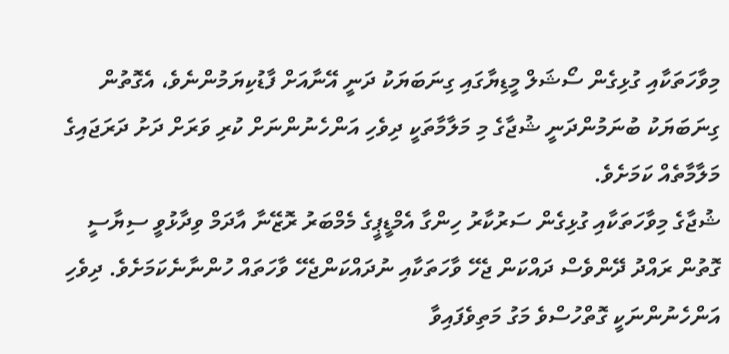މިވާހަތަކާއި ގުޅިގެން ސޯޝަލް މީޑިޔާގައި ގިނަބަޔަކު ދަނީ އޭނާއަށް ފާޑުކިޔަމުންނެވެ، އެގޮތުން ގިނަބަޔަކު ބުނަމުންދަނީ ޝުޖާގެ މި މަލާމާތަކީ ދިވެހި އަންހެނުންނަށް ކުރި ވަރަށް ދަށު ދަރަޖައިގެ މަލާމާތެއް ކަމަށެވެ.
ޝުޖާގެ މިވާހަތަކާއި ގުޅިގެން ސަރުކާރު ހިންގާ އެމްޑީޕީގެ މެމްބަރު ރޮޒޭނާ އާދަމް ވިދާޅުވީ ސިޔާސީ ގޮތުން ރައްދު ދޭންވެސް ދައްކަން ޖެހޭ ވާހަތަކާއި ނުދައްކަންޖެހޭ ވާހަތައް ހުންނާނެކަމަށެވެ. ދިވެހި އަންހެނުންނަކީ ގޮތްހުސްވެ މަގު މަތިވެފައިވާ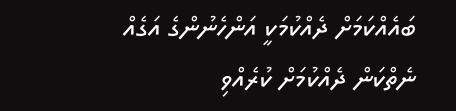ބައެއްކަމަށް ދެއްކުމަކީ އަންހެނުންގެ އަގެއް ނެތްކަން ދެއްކުމަށް ކުރެއްވި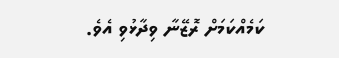ކަމެއްކަމަށް ރޮޒޭނާ ވިދާޅުވި އެވެ.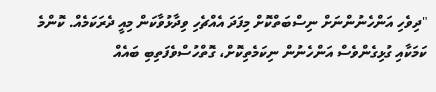"ދިވެހި އަންހެނުންނަށް ނިސްބަތްކޮށް މިފަދަ އެއްޗެހި ވިދާޅުވާކަން މިއީ ދެރަކަމެއް. ކޮންމެ ކަމަކާއި ގުޅިގެންވެސް އަންހެނުން ނިކަމެތިކޮށް، ގޮތްހުސްވެފަތިބި ބައެއް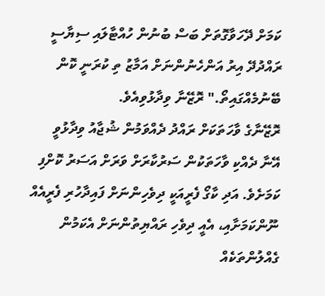ކަމަށް ދޭހަވާގޮތަށް ބަސް ބުނުން ހުއްޓާލައި ސިޔާސީ ރައްދުދޭ އިރު އަންހެނުންނަށް އަމާޒު ތި ކުރަނީ ކޮން ބޭނުމެއްގައިތޯ." ރޮޒޭނާ ވިދާޅުވިއެވެ.
ރޮޒޭނާގެ ވާހަތަކަށް ރައްދު ދެއްވަމުން ޝުޖާއު ވިދާޅުވީ އޭނާ ދެއްކި ވާހަތަކުން ސަރުކާރަށް ވަރަށް އަސަރު ކޮށްފި ކަމަށެވެ. އަދި ކާގޯ ފެރީއަކީ ދިވެހިންނަށް ފައިދާހުރި ފެރީއެއް ނޫންކަމަށާއި، އެއީ ދިވެހި ރައްޔިތުންނަށް އެކަމުން ގެއްލުންތަކެއް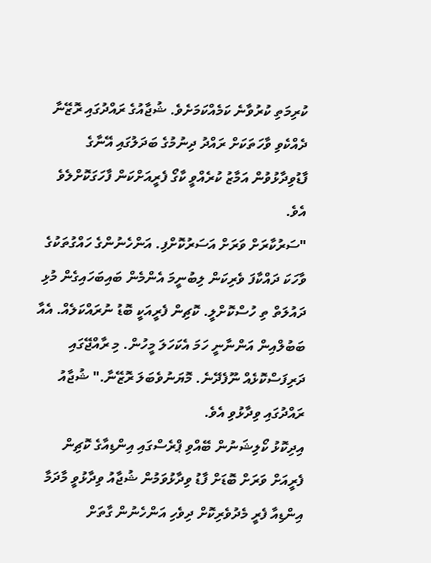ކުރިމަތި ކުރުވާނެ ކަމެއްކަމަށެވެ. ޝުޖާއުގެ ރައްދުގައި ރޮޒޭނާ ދެއްކެވި ވާހަތަކަށް ރައްދު ދިނުމުގެ ބަދަލުގައި އޭނާގެ ފާޑުވިދާޅުވުން އަމާޒު ކުރެއްވީ ކާގޯ ފެރީއަށްކަން ފާހަގަކޮށްލެވެ އެވެ.
"ސަރުކާރަށް ވަރަށް އަސަރުކޮށްފި. އަންހެނުންގެ ހައްގުތަކުގެ ވާހަކަ ދައްކާފަ ވެރިކަން ލިބުނީމަ އެންމެން ބައިބަހައިގެން މުޅި ދައުލަތް ތި ހުސްކޮށްލީ. ކޮޗިން ފެރީއަކީ ބޮޑު ނުރައްކަލެއް. އެއާ ބަބުލްއިން އަންނާނީ ހަމަ އެކަހަލަ މީހުން. މި ރާއްޖޭގައި ދަރިފަސްކޮޅެއް ނޫފެދޭނެ. މޮޔަނުވެބަލަ ރޮޒޭނާ." ޝުޖާއު ރައްދުގައި ވިދާޅުވި އެވެ.
އިދިކޮޅު ކޯލިޝަނުން ބޭއްވި ޕްރެސްގައި އިންޑިއާގެ ކޮޗިން ފެރީއަށް ވަރަށް ބޮޑަށް ފާޑު ވިދާޅުވަމުން ޝުޖާއު ވިދާޅުވީ މާދަމާ އިންޑިއާ ފެރީ މެދުވެރިކޮށް ދިވެހި އަންހެނުން ގާތަށް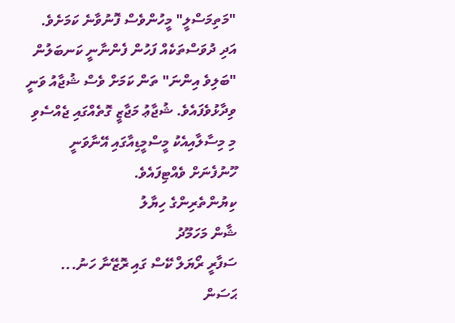"މަތިމަސްލީ" މީހުންވެސް ފޮނުވާނެ ކަމަށެވެ. އަދި ދުވަސްތަކެއް ފަހުން ފެންނާނީ ކަނބަލުން "ބަލިވެ އިންނަ" ތަން ކަމަށް ވެސް ޝުޖާއު ވަނީ ވިދާޅުވެފައެވެ. ޝުޖާޢު މަޖާޒީ ގޮތެއްގައި ޖެއްސެވި މި މިސާލާއިއެކު މީސްމީޑިއާގައި އޭނާވަނީ ހޫނުފެނަށް ވެއްޓިފައެވެ.
ކިޔުންތެރިންގެ ހިޔާލު
ޝާން މަހަމޫދު
ސަފާރީ ރޯޔަލް ކޭސް ގައި ރޮޒޭނާ ހަނު... ޙަސަން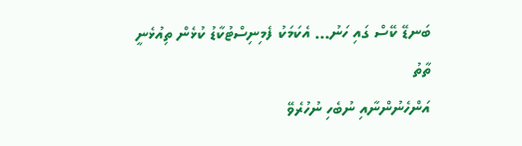ބަނޑޭ ކޭސް ގައި ހަނު... އެކަމަކު ފެމިނިސްޓުކާޑު ކުޅެން ތިއުޅެނީ
ތާތު
އަންހެނުންނާއި ނުބެހި ނުހުރެވޭ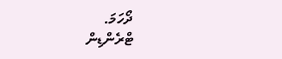ދޯހަމަ.
ޓްރެންޑިން